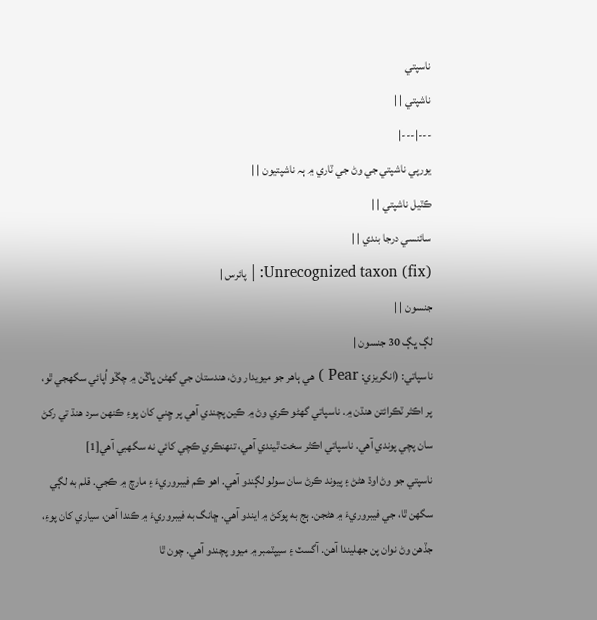ناسپتي
ناشپتي | |
---|---|
يورپي ناشپتي جي وڻ جي ٽاري ۾ ٻہ ناشپتيون | |
ڪٽيل ناشپتي | |
سائنسي درجا بندي | |
Unrecognized taxon (fix): | پائرس |
جنسون | |
لڳ ڀڳ 30 جنسون |
ناسپاتي: (انگريزي: Pear ) هي ٻاهر جو ميويدار وڻ، هندستان جي گهڻن ڀاڱن ۾ چڱو اُپائي سگهجي ٿو، پر اڪثر ٽڪرائتن هنڌن ۾. ناسپاتي گهڻو ڪري وڻ ۾ ڪين پچندي آهي پر ڇِني کان پوءِ ڪنهن سرد هنڌ تي رکڻ سان پچي پوندي آهي. ناسپاتي اڪثر سخت ٿيندي آهي، تنهنڪري ڪچي کائي نه سگهبي آهي[1]
ناسپتي جو وڻ اوڌ هڻڻ ۽ پيوند ڪرڻ سان سولو لڳندو آهي. اهو ڪم فيبروريءَ ۽ مارچ ۾ ڪجي. قلم به لڳي سگهن ٿا، جي فيبروريءَ ۾ هڻجن. ٻج به پوکڻ ۾ ايندو آهي. ڇانگ به فيبروريءَ ۾ ڪندا آهن، سياري کان پوءِ، جڏهن وڻ نوان پن جهليندا آهن. آگسٽ ۽ سيپٽمبر ۾ ميوو پچندو آهي. چون ٿا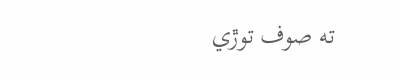ته صوف توڙي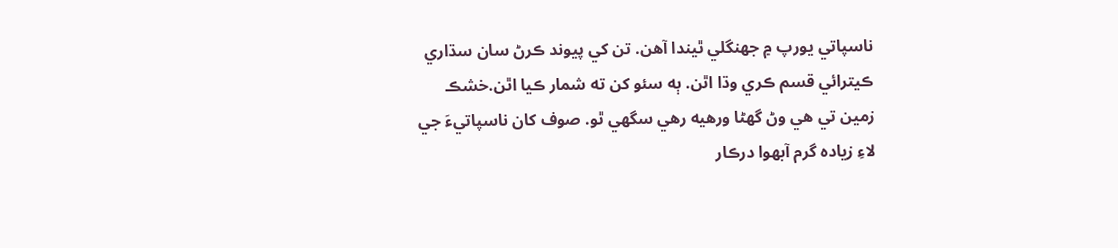ناسپاتي يورپ ۾ جهنگلي ٿيندا آهن. تن کي پيوند ڪرڻ سان سڌاري ڪيترائي قسم ڪري وڌا اٿن. ٻه سئو کن ته شمار ڪيا اٿن.خشڪ زمين تي هي وڻ گهڻا ورهيه رهي سگهي ٿو. صوف کان ناسپاتيءَ جي لاءِ زياده گرم آبهوا درڪار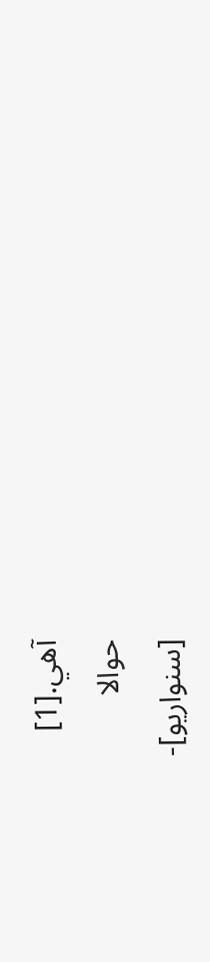آهي.[1]
حوالا
[سنواريو]-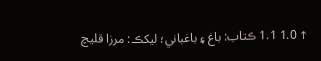↑ 1.0 1.1 ڪتاب: باغ ۽ باغباني؛ ليکڪ: مرزا قليچ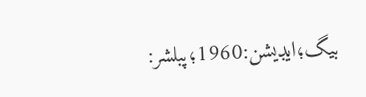بيگ؛ايڊيشن:1960؛پبلشر: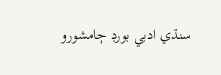سنڌي ادبي بورڊ ڄامشورو